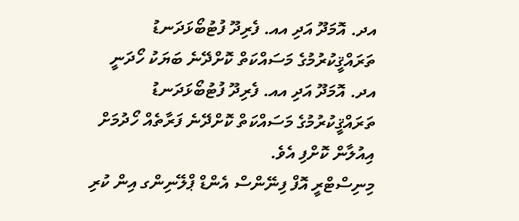އދ. އޮމަދޫ އަދި އއ. ފެރިދޫ ފުޓުބޯޅަދަނޑު ތަރައްޤީކުރުމުގެ މަސައްކަތް ކޮށްދޭނެ ބަޔަކު ހޯދަނީ
އދ. އޮމަދޫ އަދި އއ. ފެރިދޫ ފުޓުބޯޅަދަނޑު ތަރައްޤީކުރުމުގެ މަސައްކަތް ކޮށްދޭނެ ފަރާތެއް ހޯދުމަށް އިއުލާން ކޮށްފި އެވެ.
މިނިސްޓްރީ އޮފް ފިނޭންސް އެންޑް ޕްލޭނިންގ އިން ކުރި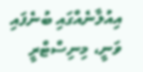އިއުލާނެއްގައި ބުނެފައި ވަނީ، މިނިސްޓްރީ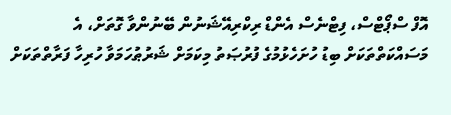އޮފް ސްޕޯޓްސް، ފިޓްނެސް އެންޑް ރިކްރިއޭޝަނުން ބޭނުންވާ ގޮތަށް، އެ މަސައްކަތްތަކަށް ބިޑު ހުށަހެޅުމުގެ ފުރުޞަތު މިކަމަށް ޝަރުޠުހަމަވާ ހުރިހާ ފަރާތްތަކަށް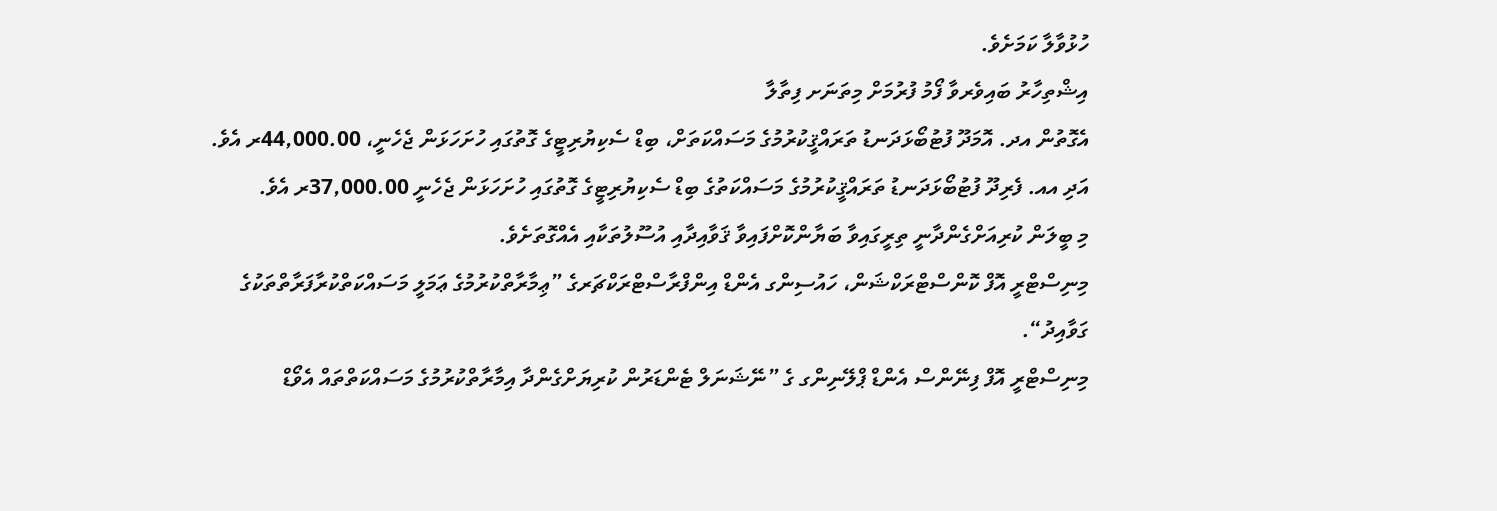ހުޅުވާލާ ކަމަށެވެ.
އިޝްތިހާރު ބައިވެރވާ ފޯމު ފުރުމަށް މިތަނަށ ފިތާލާ
އެގޮތުން އދ. އޮމަދޫ ފުޓުބޯޅަދަނޑު ތަރައްޤީކުރުމުގެ މަސައްކަތަށް، ބިޑް ސެކިޔުރިޓީގެ ގޮތުގައި ހުށަހަޅަން ޖެހެނީ، 44,000.00ރ އެވެ. އަދި އއ. ފެރިދޫ ފުޓުބޯޅަދަނޑު ތަރައްޤީކުރުމުގެ މަސައްކަތުގެ ބިޑް ސެކިޔުރިޓީގެ ގޮތުގައި ހުށަހަޅަން ޖެހެނީ 37,000.00ރ އެވެ.
މި ބީލަން ކުރިއަށްގެންދާނީ ތިރީގައިވާ ބަޔާންކޮށްފައިވާ ޤަވާއިދާއި އުސޫލުތަކާއި އެއްގޮތަށެވެ.
މިނިސްޓްރީ އޮފް ކޮންސްޓްރަކްޝަން، ހައުސިންގ އެންޑް އިންފްރާސްޓްރަކްޗަރގެ ”ޢިމާރާތްކުރުމުގެ ޢަމަލީ މަސައްކަތްކުރާފަރާތްތަކުގެ ގަވާއިދު“.
މިނިސްޓްރީ އޮފް ފިނޭންސް އެންޑް ޕްލޭނިންގ ގެ ”ނޭޝަނަލް ޓެންޑަރުން ކުރިޔަށްގެންދާ އިމާރާތްކުރުމުގެ މަސައްކަތްތައް އެވޯޑް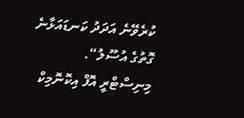ކުރެވޭނެ އަދަދު ކަނޑައަޅާނެ ގޮތުގެ އުސޫލު“.
މިނިސްޓްރީ އޮފް އިކޮނޮމިކް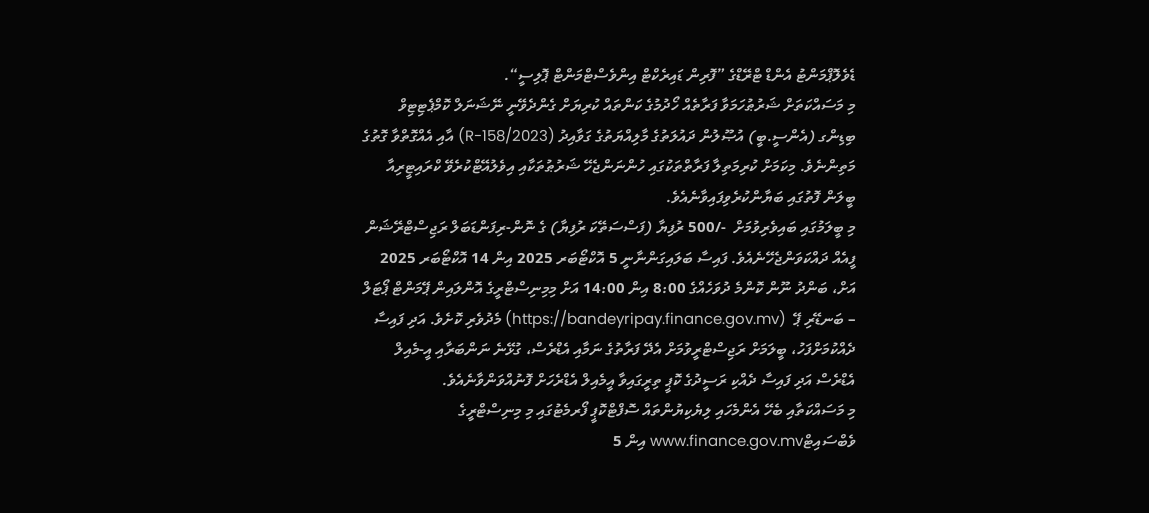ޑެވެލޮޕްމަންޓު އެންޑް ޓްރޭޑްގެ ”ފޮރިން ޑައިރެކްޓް އިންވެސްޓްމަންޓް ޕޮލިސީ“.
މި މަސައްކަތަށް ޝަރުޠުހަމަވާ ފަރާތެއް ހޯދުމުގެ ކަންތައް ކުރިޔަށް ގެންދެވޭނީ ނޭޝަނަލް ކޮމްޕެޓިޓިވް ބިޑިންގ (އެންސީ.ބީ) އުޞޫލުން ދައުލަތުގެ މާލިއްޔަތުގެ ގަވާއިދު (R-158/2023) އާއި އެއްގޮތްވާ ގޮތުގެ މަތިންނެވެ. މިކަމަށް ކުރިމަތިލާ ފަރާތްތަކުގައި ހުންނަންޖެހޭ ޝަރުޠުތަކާއި އިވެލުއޭޓްކުރެވޭ ކްރައިޓީރިއާ ބީލަން ފޮތުގައި ބަޔާންކުރެވިފައިވާނެއެވެ.
މި ބީލަމުގައި ބައިވެރިވުމަށް  -/500 ރުފިޔާ (ފަސްސަތޭކަ ރުފިޔާ) ގެ ނޮން-ރިފަންޑަބަލް ރަޖިސްޓްރޭޝަން ފީއެއް ދައްކަވަންޖެހޭނެއެވެ. ފައިސާ ބަލައިގަންނާނީ 5 އޮކްޓޯބަރ 2025 އިން 14 އޮކްޓޯބަރ 2025 އަށް، ބަންދު ނޫން ކޮންމެ ދުވަހެއްގެ 8:00 އިން 14:00 އަށް މިމިނިސްޓްރީގެ އޮންލައިން ޕޭމަންޓް ޕޯޓަލް – ބަނޑޭރި ޕޭ  (https://bandeyripay.finance.gov.mv) މެދުވެރި ކޮށެވެ. އަދި ފައިސާ ދެއްކުމަށްފަހު، ބީލަމަށް ރަޖިސްޓްރީވުމަށް އެދޭ ފަރާތުގެ ނަމާއި އެޑްރެސް، ގުޅޭނެ ނަންބަރާއި އީ-މެއިލް އެޑްރެސް އަދި ފައިސާ ދެއްކި ރަސީދުގެ ކޮޕީ ތިރީގައިވާ އީމެއިލް އެޑްރެހަށް ފޮނުއްވަންވާނެއެވެ.
މި މަސައްކަތާއި ބެހޭ އެންމެހައި ލިޔެކިޔުންތައް ސޮފްޓްކޮޕީ ފޯރމެޓުގައި މި މިނިސްޓްރީގެ ވެބްސައިޓްwww.finance.gov.mv އިން 5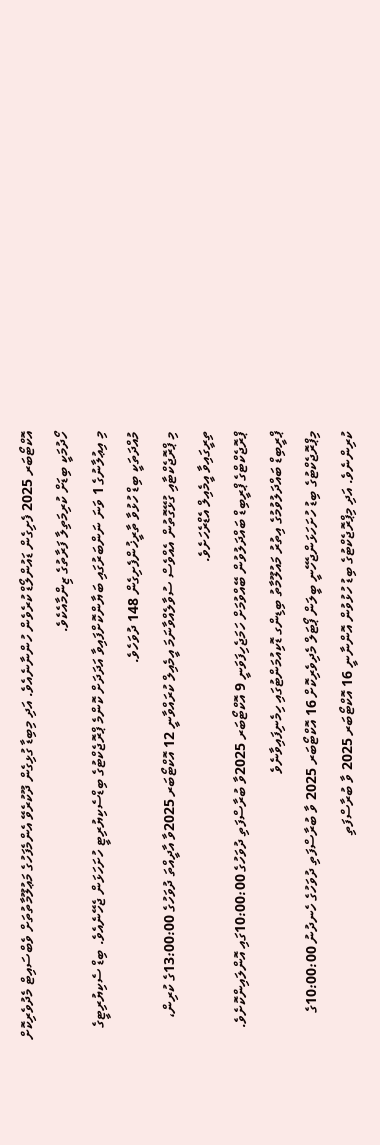އޮކްޓޯބަރ 2025 ފެށިގެން ޑައުންލޯޑް ކުރެވެން ހުންނާނެއެވެ. އަދި މިބިޑާ ގުޅިގެން ދޫކުރެވޭ އެންމެފަހުގެ މަޢުލޫމާތުތަށް ވެބްސައިޓް މެދުވެރިކޮށް ހޯދުމަކީ ބިޑަށް ކުރިމަތިލާ ފަރާތުގެ ޒިންމާއެކެވެ.
މި އިޢުލާނުގެ 1 ވަނަ ނަންބަރުގައި ބަޔާންކޮށްފައިވާ އަދަދަށް ކޮންމެ ޕްރޮޖެކްޓުގެ ބިޑްސެކިޔުރިޓީ ހުށަހަޅަން ޖެހޭނެއެވެ. ބިޑް ސެކިޔުރިޓީގެ މުއްދަތަކީ ބިޑް ހުޅުވާ ތާރީޚުންފެށިގެން 148 ދުވަހެވެ.
މި ޕްރޮޖެކްޓާއި ގުޅޭގޮތުން އެއްވެސް ސުވާލެއްވާނަމަ އީމެއިލް ކުރައްވާނީ 12 އޮކްޓޯބަރ 2025ވާ އާދީއްތަ ދުވަހުގެ 13:00:00ގެ ކުރިން، ތިރީގައިވާ އީމެއިލް އެޑްރެހަށެވެ.
ޕްރޮޖެކްޓްގެ ޕްރީބިޑް ބައްދަލުވުން ބޭއްވުމަށް ހަމަޖެހިފަވަނީ 9 އޮކްޓޯބަރ 2025ވާ ބުރާސްފަތި ދުވަހުގެ 10:00:00ގައި އޮންލައިންކޮށެވެ. ޕްރީބިޑް ބައްދަލުވުމުގެ އިތުރު މައުލޫމާތު ބިޑިންގ ޑޮކިއުމަންޓުގައި ހިމެނިފައިވާނެވެ
މިޕްރޮޖެކްޓުގެ ބިޑު ހުށަހަޅަންޖެހޭނީ ބީލަން ޕޯޓަލް މެދިވެރިކޮށް 16 އޮކްޓޯބަރ 2025 ވާ ބުރާސްފަތި ދުވަހުގެ ހެނދުނު 10:00:00ގެ ކުރިންނެވެ. އަދި މިޕްރޮޖެކްޓުގެ ބިޑު ހުޅުވުން އޮންނާނީ 16 އޮކްޓޯބަރ 2025 ވާ ބުރާސްފަތި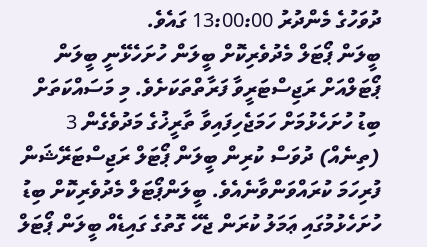ދުވަހުގެ މެންދުރު 13:00:00 ގައެވެ.
ބީލަން ޕޯޓަލް މެދުވެރިކޮށް ބީލަން ހުށަހެޅޭނީ ބީލަން ޕޯޓަލްއަށް ރަޖިސްޓަރީވާ ފަރާތްތަކަށެވެ. މި މަސައްކަތަށް ބިޑު ހުށަހެޅުމަށް ހަމަޖެހިފައިވާ ތާރީޚުގެ މަދުވެގެން 3 (ތިނެއް) ދުވަސް ކުރިން ބީލަން ޕޯޓަލް ރަޖިސްޓަރޭޝަން ފުރިހަމަ ކުރައްވަންވާނެއެވެ. ބީލަންޕޯޓަލް މެދުވެރިކޮށް ބިޑު ހުށަހެޅުމުގައި ޢަމަލު ކުރަން ޖެހޭ ގޮތުގެ ގައިޑެއް ބީލަން ޕޯޓަލް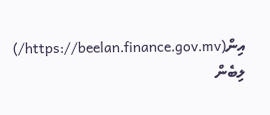އިން(https://beelan.finance.gov.mv/) ލިބެން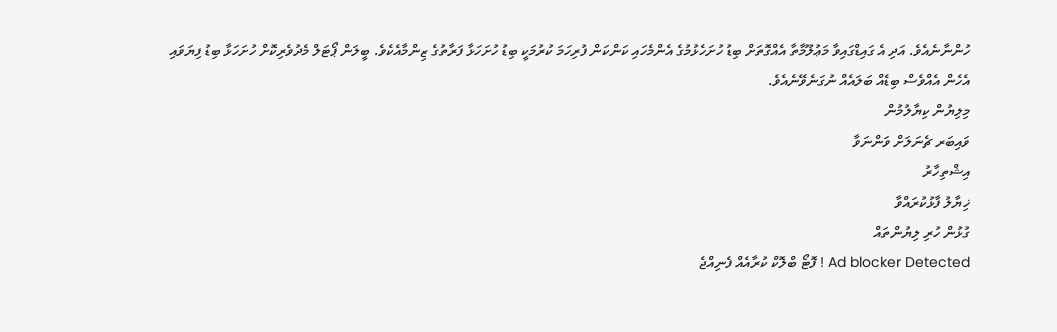ހުންނާނެއެވެ. އަދި އެ ގައިޑްގައިވާ މަޢުލޫމާތާ އެއްގޮތަށް ބިޑު ހުށަހެޅުމުގެ އެންމެހައި ކަންކަން ފުރިހަމަ ކުރުމަކީ ބިޑު ހުށަހަޅާ ފަރާތުގެ ޒިންމާއެކެވެ. ބީލަން ޕޯޓަލް މެދުވެރިކޮށް ހުށަހަޅާ ބިޑު ފިޔަވައި އެހެން އެއްވެސް ބިޑެއް ބަލައެއް ނުގަނެވޭނެއެވެ.
މިލިޔުން ކިޔާލުމުން
ވައިބަރ ޗެނަލަށް ވަންނަވާ
އިޝްތިހާރު
ޚިޔާލު ފާޅުކުރައްވާ
ގުޅުން ހުރި ލިޔުންތައް
Ad blocker Detected ! ފޮޓޯ ބްލޮކް ކުރާއެއް ފެނިއްޖެ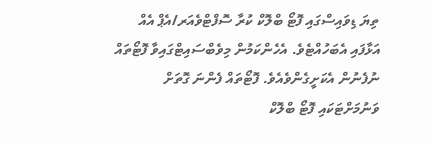ތިޔަ ޑިވައިސްގައި ފޮޓޯ ބްލޮކް ކުރާ ސޮފްޓްވެއަރ/އެޕް އެއް އަޅާފައި އެބަހުއްޓެވެ. އެހެންކަމުން މިވެބްސައިޓްގައިވާ ފޮޓޯތައް ނުފެނުން އެކަށީގެންވެއެވެ. ފޮޓޯތައް ފެންނަ ގޮތަށް ވަނުމަށްޓަކައި ފޮޓޯ ބްލޮކް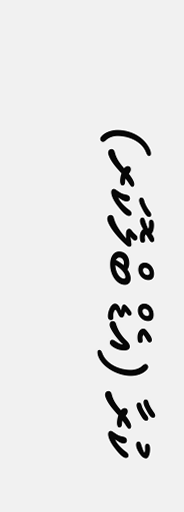ކުރާ (އެޑް ބްލޮކަރ)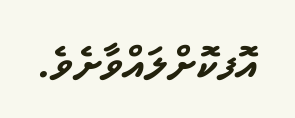އޮފކޮށްލައްވާށެވެ.